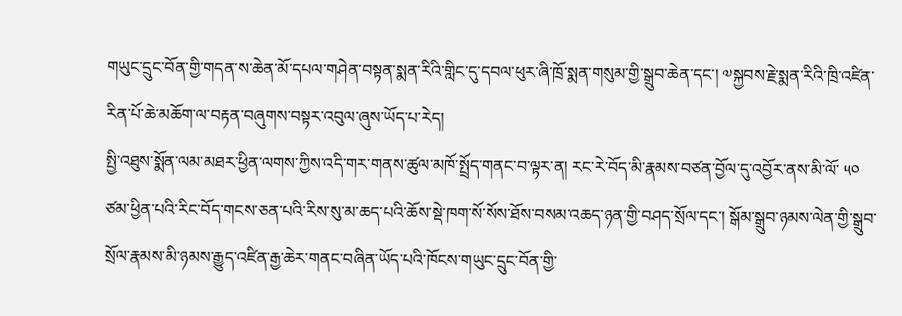གཡུང་དྲུང་བོན་གྱི་གདན་ས་ཆེན་མོ་དཔལ་གཤེན་བསྟན་སྨན་རིའི་གླིང་དུ་དབལ་ཕུར་ཞི་ཁྲོ་སྨན་གསུམ་གྱི་སྒྲུབ་ཆེན་དང་། ༧སྐྱབས་རྗེ་སྨན་རིའི་ཁྲི་འཛིན་རིན་པོ་ཆེ་མཆོག་ལ་བརྟན་བཞུགས་བསྟར་འབུལ་ཞུས་ཡོད་པ་རེད།
སྤྱི་འཐུས་སྨོན་ལམ་མཐར་ཕྱིན་ལགས་ཀྱིས་འདི་གར་གནས་ཚུལ་མཁོ་སྤྲོད་གནང་བ་ལྟར་ན། རང་རེ་བོད་མི་རྣམས་བཙན་བྱོལ་དུ་འབྱོར་ནས་མི་ལོ་ ༥༠ ཙམ་ཕྱིན་པའི་རིང་བོད་གངས་ཅན་པའི་རིས་སུ་མ་ཆད་པའི་ཆོས་སྡེ་ཁག་སོ་སོས་ཐོས་བསམ་འཆད་ཉན་གྱི་བཤད་སྲོལ་དང་། སྒོམ་སྒྲུབ་ཉམས་ལེན་གྱི་སྒྲུབ་སྲོལ་རྣམས་མི་ཉམས་རྒྱུད་འཛིན་རྒྱ་ཆེར་གནང་བཞིན་ཡོད་པའི་ཁོངས་གཡུང་དྲུང་བོན་གྱི་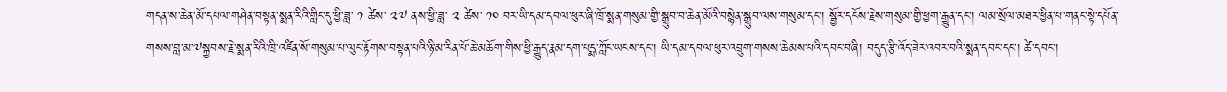གདན་ས་ཆེན་མོ་དཔལ་གཤེན་བསྟན་སྨན་རིའི་གླིང་དུ་ཕྱི་ཟླ་ ༡ ཚེས་ ༢༧ ནས་ཕྱི་ཟླ་ ༢ ཚེས་ ༡༠ བར་ཡི་དམ་དབལ་ཕུར་ཞི་ཁྲོ་སྨན་གསུམ་གྱི་སྒྲུབ་བ་ཆེན་མོའི་བསྙེན་སྒྲུབ་ལས་གསུམ་དང་། སྦྱོར་དངོས་རྗེས་གསུམ་གྱི་ཕྱག་རྒྱུན་དང་། ལམ་སྲོལ་མཐར་ཕྱིན་པ་གནང་སྟེ་དཔོན་གསས་བླ་མ་༧སྐྱབས་རྗེ་སྨན་རིའི་ཁྲི་འཛིན་སོ་གསུམ་པ་ལུང་རྟོགས་བསྟན་པའི་ཉི་མ་རིན་པོ་ཆེ་མཆོག་གིས་ཕྱི་རྒྱུད་རྣམ་དག་པདྨ་ཀློང་ཡངས་དང་། ཡི་དམ་དབལ་ཕུར་འབྲུག་གསས་ཆེམས་པའི་དབང་བཞི། བདུད་རྩི་འོད་ཟེར་འབར་བའི་སྨན་དབང་དང་། ཚེ་དབང་།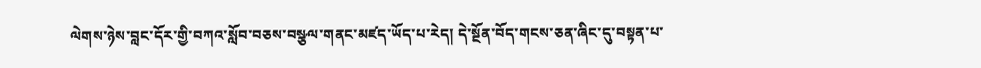ལེགས་ཉེས་བླང་དོར་གྱི་བཀའ་སློབ་བཅས་བསྩལ་གནང་མཛད་ཡོད་པ་རེད། དེ་སྔོན་བོད་གངས་ཅན་ཞིང་དུ་བསྟན་པ་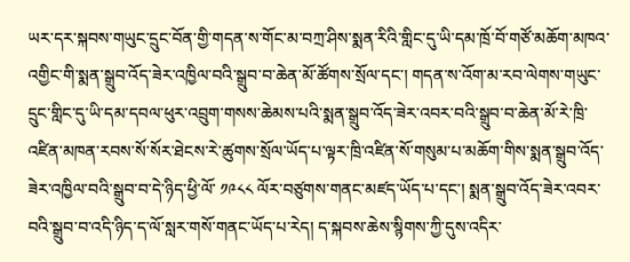ཡར་དར་སྐབས་གཡུང་དྲུང་བོན་གྱི་གདན་ས་གོང་མ་བཀྲ་ཤིས་སྨན་རིའི་གླིང་དུ་ཡི་དམ་ཁྲོ་བོ་གཙོ་མཆོག་མཁའ་འགྱིང་གི་སྨན་སྒྲུབ་འོད་ཟེར་འཁྱིལ་བའི་སྒྲུབ་བ་ཆེན་མོ་ཚོགས་སྲོལ་དང་། གདན་ས་འོག་མ་རབ་ལེགས་གཡུང་དྲུང་གླིང་དུ་ཡི་དམ་དབལ་ཕུར་འབྲུག་གསས་ཆེམས་པའི་སྨན་སྒྲུབ་འོད་ཟེར་འབར་བའི་སྒྲུབ་བ་ཆེན་མོ་རེ་ཁྲི་འཛིན་མཁན་རབས་སོ་སོར་ཐེངས་རེ་ཚུགས་སྲོལ་ཡོད་པ་ལྟར་ཁྲི་འཛིན་སོ་གསུམ་པ་མཆོག་གིས་སྨན་སྒྲུབ་འོད་ཟེར་འཁྱིལ་བའི་སྒྲུབ་བ་དེ་ཉིད་ཕྱི་ལོ་ ༡༩༨༨ ལོར་བཙུགས་གནང་མཛད་ཡོད་པ་དང་། སྨན་སྒྲུབ་འོད་ཟེར་འབར་བའི་སྒྲུབ་བ་འདི་ཉིད་ད་ལོ་སླར་གསོ་གནང་ཡོད་པ་རེད། ད་སྐབས་ཆེས་སྙིགས་ཀྱི་དུས་འདིར་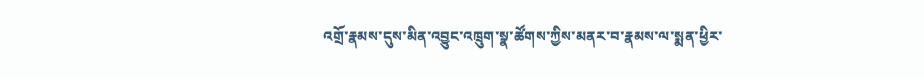འགྲོ་རྣམས་དུས་མིན་འབྱུང་འཁྲུག་སྣ་ཚོགས་ཀྱིས་མནར་བ་རྣམས་ལ་སྨན་ཕྱིར་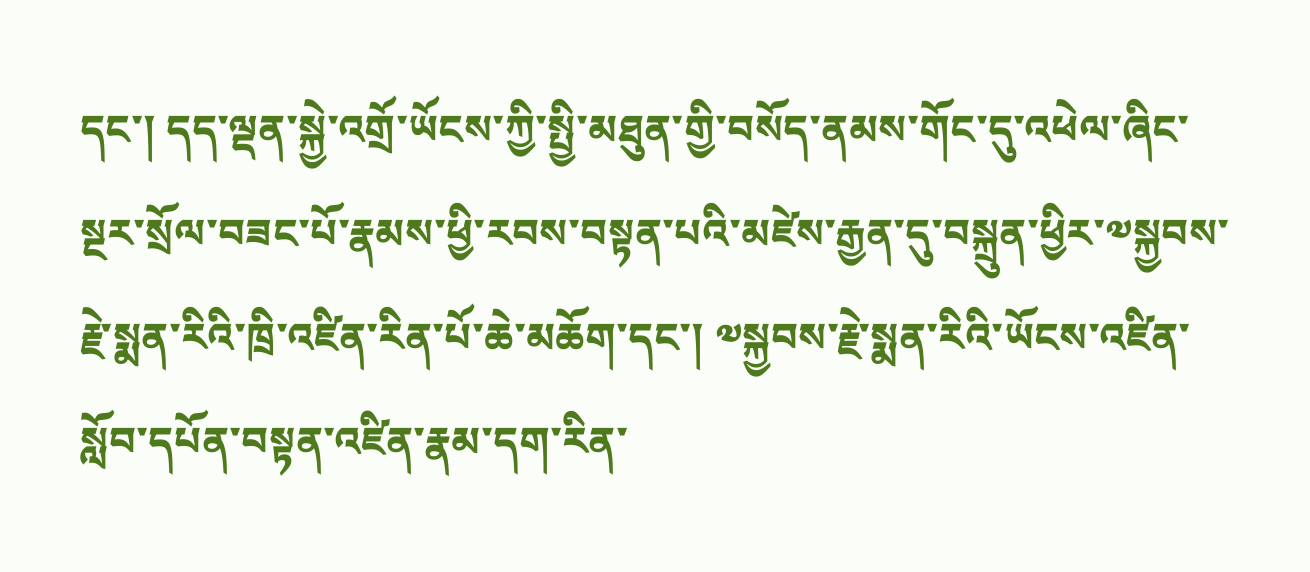དང་། དད་ལྡན་སྐྱེ་འགྲོ་ཡོངས་ཀྱི་སྤྱི་མཐུན་གྱི་བསོད་ནམས་གོང་དུ་འཕེལ་ཞིང་སྔར་སྲོལ་བཟང་པོ་རྣམས་ཕྱི་རབས་བསྟན་པའི་མཛེས་རྒྱན་དུ་བསྐྲུན་ཕྱིར་༧སྐྱབས་རྗེ་སྨན་རིའི་ཁྲི་འཛིན་རིན་པོ་ཆེ་མཆོག་དང་། ༧སྐྱབས་རྗེ་སྨན་རིའི་ཡོངས་འཛིན་སློབ་དཔོན་བསྟན་འཛིན་རྣམ་དག་རིན་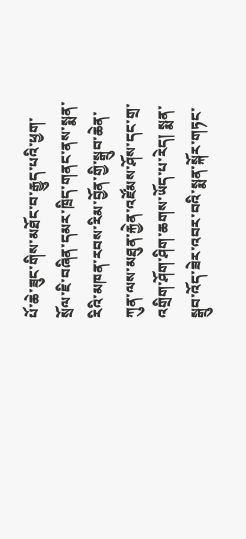པོ་ཆེ་ཟུང་གིས་མཐོང་བ་རྒྱུད་པའི་ཕྱག་སྲོལ་ཇི་བཞིན་དམར་ཁྲིད་གནང་ནས་སྨན་རིའི་མཁན་རབས་རིམ་བྱོན་གྱི་སྒྲུབ་ཆེན་ཀུན་ལས་མཐུན་རྐྱེན་འཛོམས་ཤོས་དང་གྲ་འགྲིག་ཤོག་ཤིག་ཆགས་ཡོད་པ་རེད། སྨན་སྒྲུབ་འོད་ཟེར་འབར་བའི་སྨན་སྐོར་གཏང་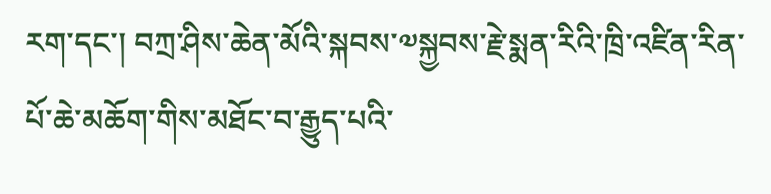རག་དང་། བཀྲ་ཤིས་ཆེན་མོའི་སྐབས་༧སྐྱབས་རྗེ་སྨན་རིའི་ཁྲི་འཛིན་རིན་པོ་ཆེ་མཆོག་གིས་མཐོང་བ་རྒྱུད་པའི་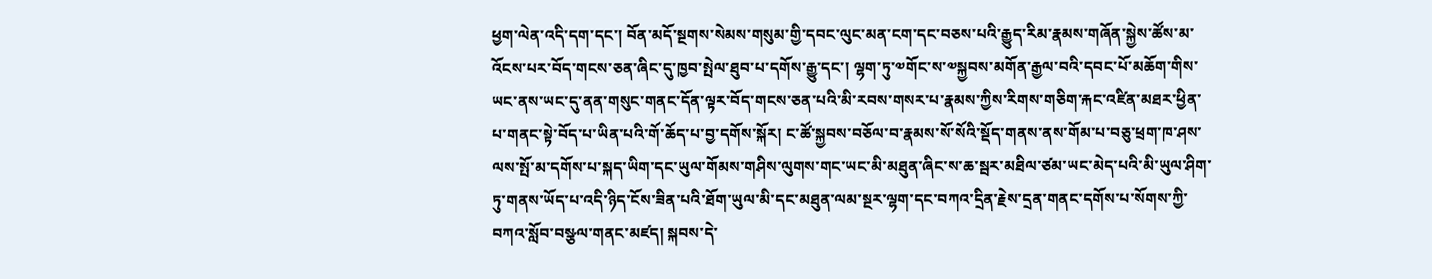ཕྱག་ལེན་འདི་དག་དང་། བོན་མདོ་སྔགས་སེམས་གསུམ་གྱི་དབང་ལུང་མན་ངག་དང་བཅས་པའི་རྒྱུད་རིམ་རྣམས་གཞོན་སྐྱེས་ཚོས་མ་འོངས་པར་བོད་གངས་ཅན་ཞིང་དུ་ཁྱབ་སྤེལ་ཐུབ་པ་དགོས་རྒྱུ་དང་། ལྷག་ཏུ་༧གོང་ས་༧སྐྱབས་མགོན་རྒྱལ་བའི་དབང་པོ་མཆོག་གིས་ཡང་ནས་ཡང་དུ་ནན་གསུང་གནང་དོན་ལྟར་བོད་གངས་ཅན་པའི་མི་རབས་གསར་པ་རྣམས་ཀྱིས་རིགས་གཅིག་རྐང་འཛིན་མཐར་ཕྱིན་པ་གནང་སྟེ་བོད་པ་ཡིན་པའི་གོ་ཆོད་པ་བྱ་དགོས་སྐོར། ང་ཚོ་སྐྱབས་བཅོལ་བ་རྣམས་སོ་སོའི་སྡོད་གནས་ནས་གོམ་པ་བཅུ་ཕྲག་ཁ་ཤས་ལས་སྤོ་མ་དགོས་པ་སྐད་ཡིག་དང་ཡུལ་གོམས་གཤིས་ལུགས་གང་ཡང་མི་མཐུན་ཞིང་ས་ཆ་སྦར་མཐིལ་ཙམ་ཡང་མེད་པའི་མི་ཡུལ་ཤིག་ཏུ་གནས་ཡོད་པ་འདི་ཉིད་ངོས་ཟིན་པའི་ཐོག་ཡུལ་མི་དང་མཐུན་ལམ་སྔར་ལྷག་དང་བཀའ་དྲིན་རྗེས་དྲན་གནང་དགོས་པ་སོགས་ཀྱི་བཀའ་སློབ་བསྩལ་གནང་མཛད། སྐབས་དེ་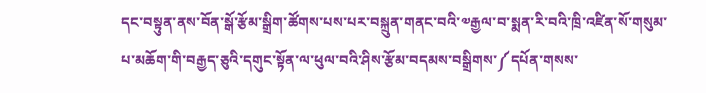དང་བསྟུན་ནས་བོན་སྒོ་རྩོམ་སྒྲིག་ཚོགས་པས་པར་བསྐྲུན་གནང་བའི་༧རྒྱལ་བ་སྨན་རི་བའི་ཁྲི་འཛིན་སོ་གསུམ་པ་མཆོག་གི་བརྒྱད་ཅུའི་དགུང་སྟོན་ལ་ཕུལ་བའི་ཤིས་རྩོམ་བདམས་བསྒྲིགས་༼དཔོན་གསས་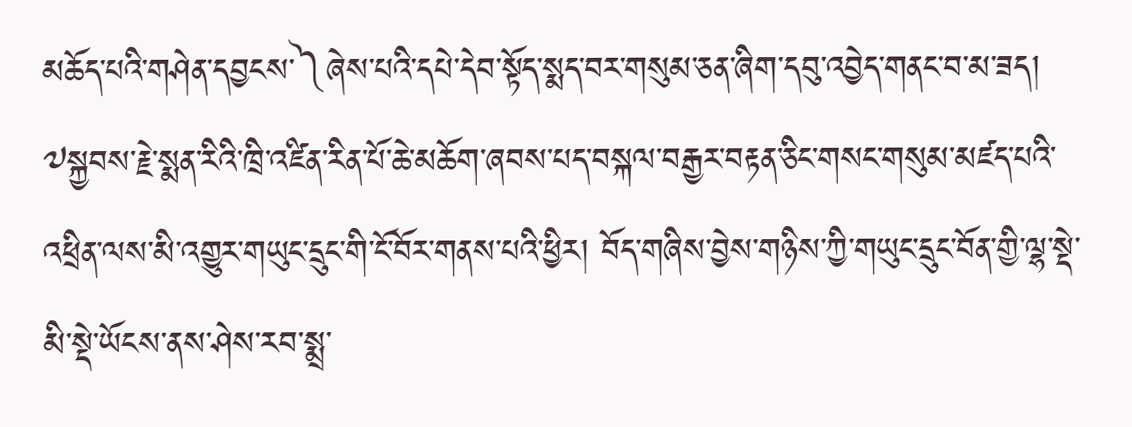མཆོད་པའི་གཤེན་དབྱངས་༽ཞེས་པའི་དཔེ་དེབ་སྟོད་སྨད་བར་གསུམ་ཅན་ཞིག་དབུ་འབྱེད་གནང་བ་མ་ཟད། ༧སྐྱབས་རྗེ་སྨན་རིའི་ཁྲི་འཛིན་རིན་པོ་ཆེ་མཆོག་ཞབས་པད་བསྐལ་བརྒྱར་བརྟན་ཅིང་གསང་གསུམ་མཛད་པའི་འཕྲིན་ལས་མི་འགྱུར་གཡུང་དྲུང་གི་ངོ་བོར་གནས་པའི་ཕྱིར། བོད་གཞིས་བྱེས་གཉིས་ཀྱི་གཡུང་དྲུང་བོན་གྱི་ལྷ་སྡེ་མི་སྡེ་ཡོངས་ནས་ཤེས་རབ་སྨྲ་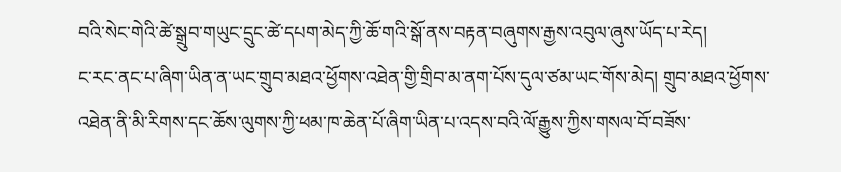བའི་སེང་གེའི་ཚེ་སྒྲུབ་གཡུང་དྲུང་ཚེ་དཔག་མེད་ཀྱི་ཆོ་གའི་སྒོ་ནས་བརྟན་བཞུགས་རྒྱས་འབུལ་ཞུས་ཡོད་པ་རེད།
ང་རང་ནང་པ་ཞིག་ཡིན་ན་ཡང་གྲུབ་མཐའ་ཕྱོགས་འཐེན་གྱི་གྲིབ་མ་ནག་པོས་དུལ་ཙམ་ཡང་གོས་མེད། གྲུབ་མཐའ་ཕྱོགས་འཐེན་ནི་མི་རིགས་དང་ཆོས་ལུགས་ཀྱི་ཕམ་ཁ་ཆེན་པོ་ཞིག་ཡིན་པ་འདས་བའི་ལོ་རྒྱུས་ཀྱིས་གསལ་བོ་བཟོས་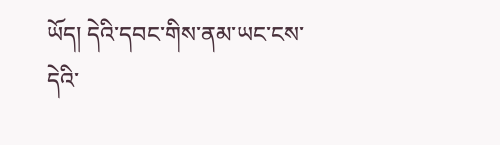ཡོད། དེའི་དབང་གིས་ནམ་ཡང་ངས་དེའི་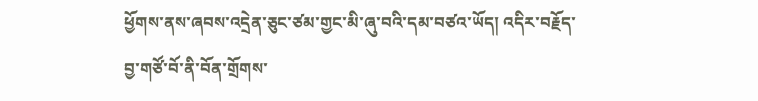ཕྱོགས་ནས་ཞབས་འདྲེན་ཅུང་ཙམ་གྱང་མི་ཞུ་བའི་དམ་བཙའ་ཡོད། འདིར་བརྗོད་བྱ་གཙོ་བོ་ནི་བོན་གྲོགས་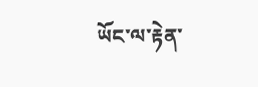ཡོང་ལ་རྟེན་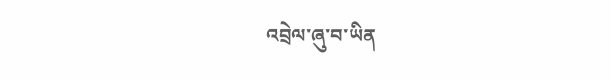འབྲེལ་ཞུ་བ་ཡིན